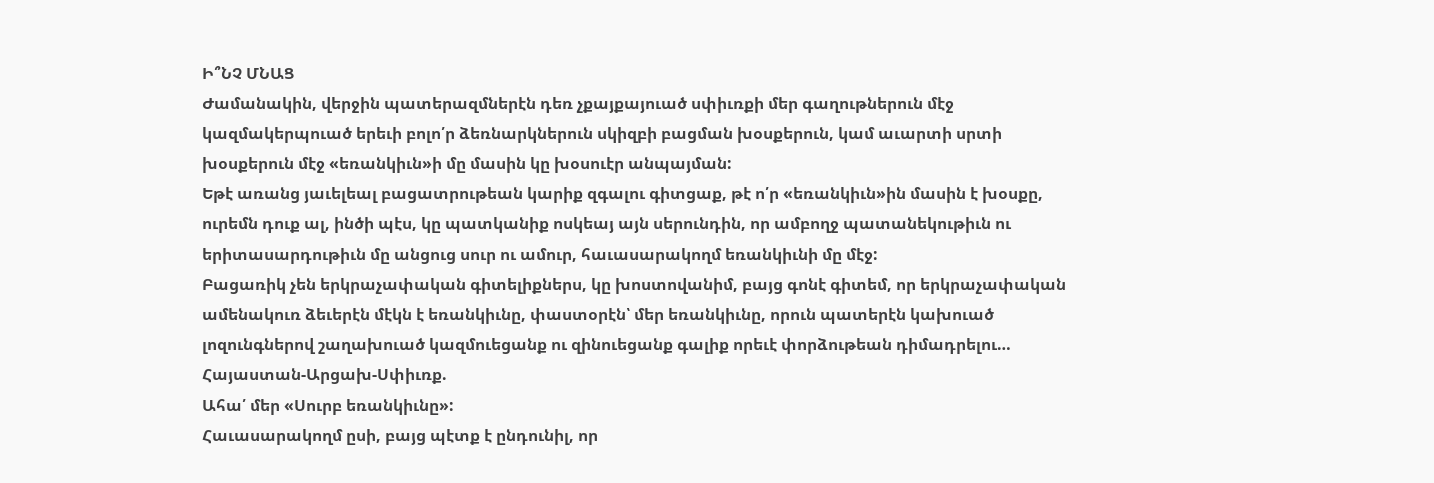Ի՞ՆՉ ՄՆԱՑ
Ժամանակին, վերջին պատերազմներէն դեռ չքայքայուած սփիւռքի մեր գաղութներուն մէջ կազմակերպուած երեւի բոլո՛ր ձեռնարկներուն սկիզբի բացման խօսքերուն, կամ աւարտի սրտի խօսքերուն մէջ «եռանկիւն»ի մը մասին կը խօսուէր անպայման:
Եթէ առանց յաւելեալ բացատրութեան կարիք զգալու գիտցաք, թէ ո՛ր «եռանկիւն»ին մասին է խօսքը, ուրեմն դուք ալ, ինծի պէս, կը պատկանիք ոսկեայ այն սերունդին, որ ամբողջ պատանեկութիւն ու երիտասարդութիւն մը անցուց սուր ու ամուր, հաւասարակողմ եռանկիւնի մը մէջ:
Բացառիկ չեն երկրաչափական գիտելիքներս, կը խոստովանիմ, բայց գոնէ գիտեմ, որ երկրաչափական ամենակուռ ձեւերէն մէկն է եռանկիւնը, փաստօրէն՝ մեր եռանկիւնը, որուն պատերէն կախուած լոզունգներով շաղախուած կազմուեցանք ու զինուեցանք գալիք որեւէ փորձութեան դիմադրելու…
Հայաստան-Արցախ-Սփիւռք.
Ահա՛ մեր «Սուրբ եռանկիւնը»:
Հաւասարակողմ ըսի, բայց պէտք է ընդունիլ, որ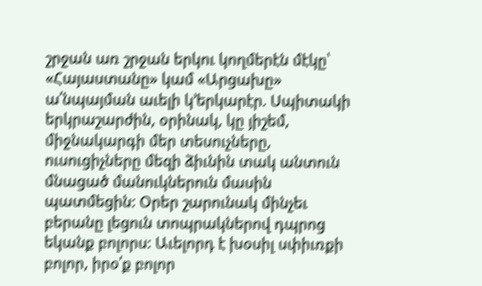շրջան առ շրջան երկու կողմերէն մէկը՝ «Հայաստանը» կամ «Արցախը» ա՛նպայման աւելի կ՚երկարէր. Սպիտակի երկրաշարժին, օրինակ, կը յիշեմ, միջնակարգի մեր տեսուչները, ուսուցիչները մեզի ձիւնին տակ անտուն մնացած մանուկներուն մասին պատմեցին: Օրեր շարունակ մինչեւ բերանը լեցուն տոպրակներով դպրոց եկանք բոլորս: Աւելորդ է խօսիլ սփիւռքի բոլոր, իրօ՛ք բոլոր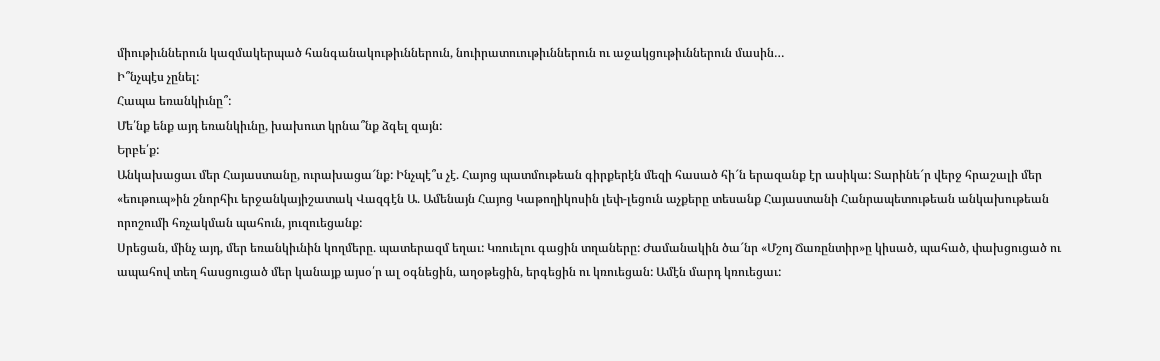միութիւններուն կազմակերպած հանգանակութիւններուն, նուիրատուութիւններուն ու աջակցութիւններուն մասին…
Ի՞նչպէս չընել:
Հապա եռանկիւնը՞:
Մե՛նք ենք այդ եռանկիւնը, խախուտ կրնա՞նք ձգել զայն:
Երբե՛ք:
Անկախացաւ մեր Հայաստանը, ուրախացա՜նք: Ինչպէ՞ս չէ. Հայոց պատմութեան գիրքերէն մեզի հասած հի՜ն երազանք էր ասիկա: Տարինե՜ր վերջ հրաշալի մեր «եութուպ»ին շնորհիւ երջանկայիշատակ Վազգէն Ա. Ամենայն Հայոց Կաթողիկոսին լեփ-լեցուն աչքերը տեսանք Հայաստանի Հանրապետութեան անկախութեան որոշումի հռչակման պահուն, յուզուեցանք:
Սրեցան, մինչ այդ, մեր եռանկիւնին կողմերը. պատերազմ եղաւ: Կռուելու գացին տղաները: Ժամանակին ծա՜նր «Մշոյ Ճառընտիր»ը կիսած, պահած, փախցուցած ու ապահով տեղ հասցուցած մեր կանայք այսօ՛ր ալ օգնեցին, աղօթեցին, երգեցին ու կռուեցան: Ամէն մարդ կռուեցաւ: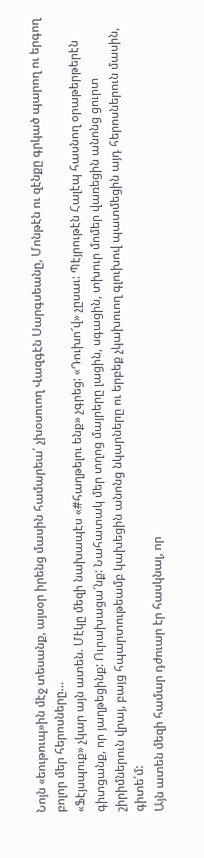Նոյն «եութուպ»ին մէջ տեսանք, այսօր իրենց մասին համարեա՛ չխօսուող Վազգէն Սարգսեանը, Մոնթէն ու զէնքը գրկած պարող ու երգող բոլոր մեր հերոսները…
«Ֆէյսպուք» չկար այն ատեն. Մէկը մեզի նախապէս «#հաղթելու ենք» չգրեց: «Դուխո՜վ» չըսաւ: Պէյրութէն Հալէպ հասնող օրաթերթերէն գիտցանք, որ յաղթեցինք: Ուրախացա՜նք: Նահատակ մեր տղոց մայրերը լացին, սգացին, տխուր մոմեր վառեցին անոնց ցուրտ շիրիմներուն վրայ, բայց հպարտութեամբ կախեցին անոնց նկարները ու երբեք չկախուող գլուխով պատմեցին այդ հերոսներուն մասին, գիտե՛մ:
Այն ատեն մեզի համար դժուար էր հասկնալ, որ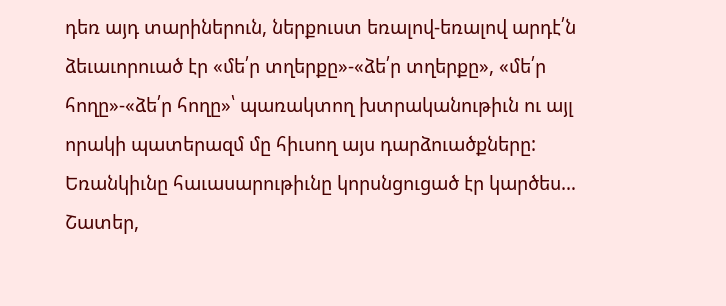դեռ այդ տարիներուն, ներքուստ եռալով-եռալով արդէ՛ն ձեւաւորուած էր «մե՛ր տղերքը»-«ձե՛ր տղերքը», «մե՛ր հողը»-«ձե՛ր հողը»՝ պառակտող խտրականութիւն ու այլ որակի պատերազմ մը հիւսող այս դարձուածքները:
Եռանկիւնը հաւասարութիւնը կորսնցուցած էր կարծես…
Շատեր,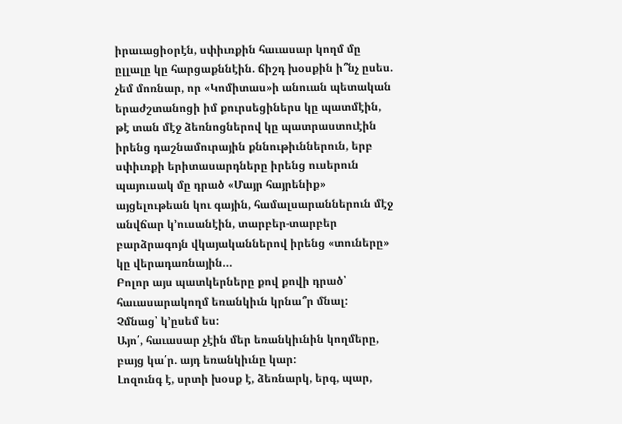իրաւացիօրէն, սփիւռքին հաւասար կողմ մը ըլլալը կը հարցաքննէին. ճիշդ խօսքին ի՞նչ ըսես. չեմ մոռնար, որ «Կոմիտաս»ի անուան պետական երաժշտանոցի իմ քուրսեցիներս կը պատմէին, թէ տան մէջ ձեռնոցներով կը պատրաստուէին իրենց դաշնամուրային քննութիւններուն, երբ սփիւռքի երիտասարդները իրենց ուսերուն պայուսակ մը դրած «Մայր հայրենիք» այցելութեան կու գային, համալսարաններուն մէջ անվճար կ՚ուսանէին, տարբեր-տարբեր բարձրագոյն վկայականներով իրենց «տուները» կը վերադառնային…
Բոլոր այս պատկերները քով քովի դրած՝ հաւասարակողմ եռանկիւն կրնա՞ր մնալ:
Չմնաց՝ կ՚ըսեմ ես:
Այո՛, հաւասար չէին մեր եռանկիւնին կողմերը, բայց կա՛ր. այդ եռանկիւնը կար:
Լոզունգ է, սրտի խօսք է, ձեռնարկ, երգ, պար,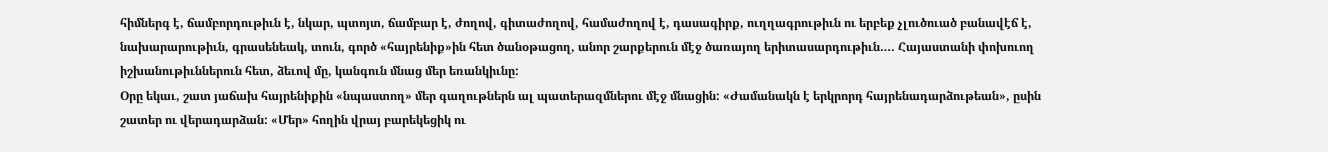հիմներգ է, ճամբորդութիւն է, նկար, պտոյտ, ճամբար է, ժողով, գիտաժողով, համաժողով է, դասագիրք, ուղղագրութիւն ու երբեք չլուծուած բանավէճ է, նախարարութիւն, գրասենեակ, տուն, գործ «հայրենիք»ին հետ ծանօթացող, անոր շարքերուն մէջ ծառայող երիտասարդութիւն…. Հայաստանի փոխուող իշխանութիւններուն հետ, ձեւով մը, կանգուն մնաց մեր եռանկիւնը:
Օրը եկաւ, շատ յաճախ հայրենիքին «նպաստող» մեր գաղութներն ալ պատերազմներու մէջ մնացին: «Ժամանակն է երկրորդ հայրենադարձութեան», ըսին շատեր ու վերադարձան: «Մեր» հողին վրայ բարեկեցիկ ու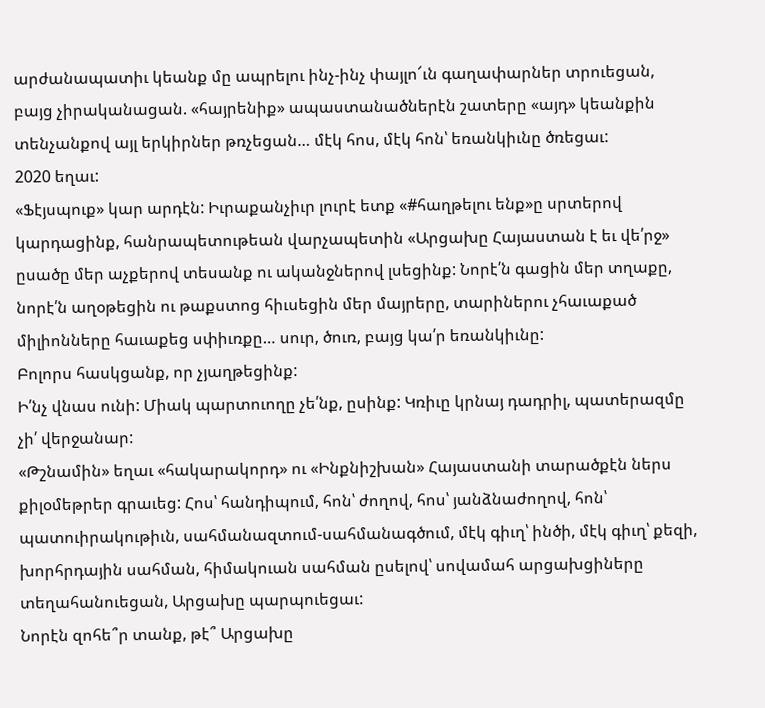արժանապատիւ կեանք մը ապրելու ինչ-ինչ փայլո՜ւն գաղափարներ տրուեցան, բայց չիրականացան. «հայրենիք» ապաստանածներէն շատերը «այդ» կեանքին տենչանքով այլ երկիրներ թռչեցան… մէկ հոս, մէկ հոն՝ եռանկիւնը ծռեցաւ:
2020 եղաւ:
«Ֆէյսպուք» կար արդէն: Իւրաքանչիւր լուրէ ետք «#հաղթելու ենք»ը սրտերով կարդացինք, հանրապետութեան վարչապետին «Արցախը Հայաստան է եւ վե՛րջ» ըսածը մեր աչքերով տեսանք ու ականջներով լսեցինք: Նորէ՛ն գացին մեր տղաքը, նորէ՛ն աղօթեցին ու թաքստոց հիւսեցին մեր մայրերը, տարիներու չհաւաքած միլիոնները հաւաքեց սփիւռքը… սուր, ծուռ, բայց կա՛ր եռանկիւնը:
Բոլորս հասկցանք, որ չյաղթեցինք:
Ի՛նչ վնաս ունի: Միակ պարտուողը չե՛նք, ըսինք: Կռիւը կրնայ դադրիլ, պատերազմը չի՛ վերջանար:
«Թշնամին» եղաւ «հակարակորդ» ու «Ինքնիշխան» Հայաստանի տարածքէն ներս քիլօմեթրեր գրաւեց: Հոս՝ հանդիպում, հոն՝ ժողով, հոս՝ յանձնաժողով, հոն՝ պատուիրակութիւն, սահմանազտում-սահմանագծում, մէկ գիւղ՝ ինծի, մէկ գիւղ՝ քեզի, խորհրդային սահման, հիմակուան սահման ըսելով՝ սովամահ արցախցիները տեղահանուեցան, Արցախը պարպուեցաւ:
Նորէն զոհե՞ր տանք, թէ՞ Արցախը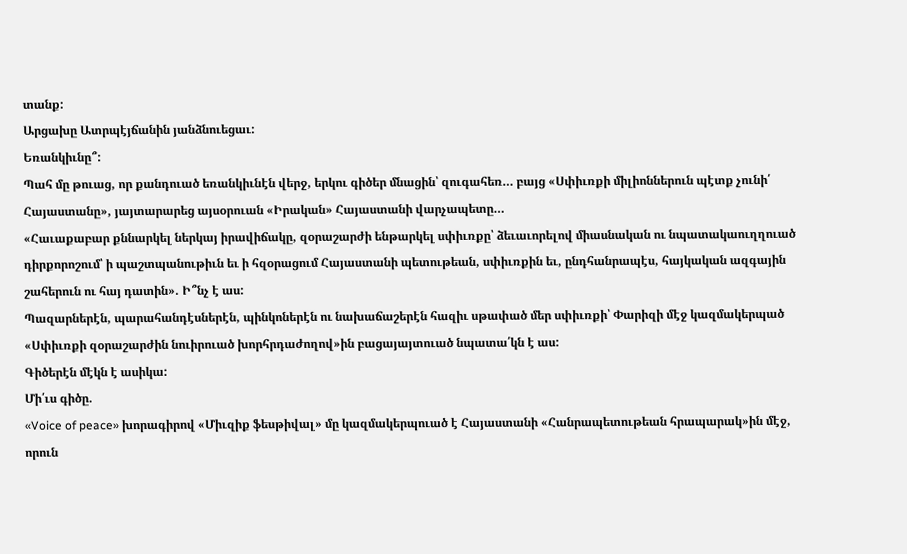տանք:
Արցախը Ատրպէյճանին յանձնուեցաւ:
Եռանկիւնը՞:
Պահ մը թուաց, որ քանդուած եռանկիւնէն վերջ, երկու գիծեր մնացին՝ զուգահեռ… բայց «Սփիւռքի միլիոններուն պէտք չունի՛ Հայաստանը», յայտարարեց այսօրուան «Իրական» Հայաստանի վարչապետը…
«Հաւաքաբար քննարկել ներկայ իրավիճակը, զօրաշարժի ենթարկել սփիւռքը՝ ձեւաւորելով միասնական ու նպատակաուղղուած դիրքորոշում՝ ի պաշտպանութիւն եւ ի հզօրացում Հայաստանի պետութեան, սփիւռքին եւ, ընդհանրապէս, հայկական ազգային շահերուն ու հայ դատին». Ի՞նչ է աս:
Պազարներէն, պարահանդէսներէն, պինկոներէն ու նախաճաշերէն հազիւ սթափած մեր սփիւռքի՝ Փարիզի մէջ կազմակերպած «Սփիւռքի զօրաշարժին նուիրուած խորհրդաժողով»ին բացայայտուած նպատա՛կն է աս:
Գիծերէն մէկն է ասիկա:
Մի՛ւս գիծը.
«Voice of peace» խորագիրով «Միւզիք ֆեսթիվալ» մը կազմակերպուած է Հայաստանի «Հանրապետութեան հրապարակ»ին մէջ, որուն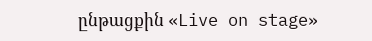ընթացքին «Live on stage»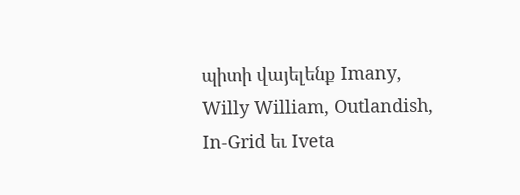պիտի վայելենք Imany, Willy William, Outlandish, In-Grid եւ Iveta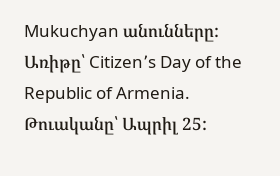Mukuchyan անունները:
Առիթը՝ Citizen՚s Day of the Republic of Armenia.
Թուականը՝ Ապրիլ 25: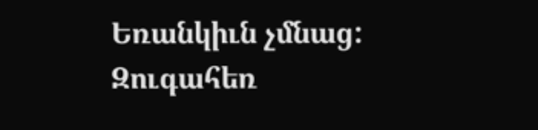Եռանկիւն չմնաց:
Զուգահեռ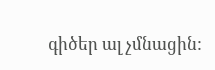գիծեր ալ չմնացին: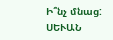Ի՞նչ մնաց:
ՍԵՒԱՆ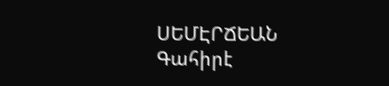ՍԵՄԷՐՃԵԱՆ
Գահիրէ